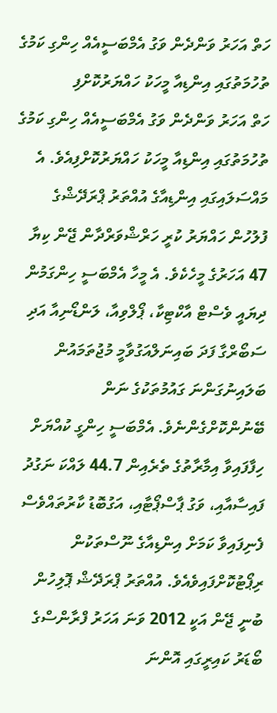ހަތް އަހަރު ވަންދެން ވަގު އެމްބަސީއެއް ހިންގި ކަމުގެ ތުހުމަތުގައި އިންޑިއާ މީހަކު ހައްޔަރުކޮށްފި
ހަތް އަހަރު ވަންދެން ވަގު އެމްބަސީއެއް ހިންގި ކަމުގެ ތުހުމަތުގައި އިންޑިއާ މީހަކު ހައްޔަރުކޮށްފިއެވެ. އެ މައްސަލައިގައި އިންޑިއާގެ އުއްތަރު ޕްރަދޭޝްގެ ފުލުހުން ހައްޔަރު ކުރީ ހަރްޝްވަރްދާން ޖޭން ކިޔާ 47 އަހަރުގެ މީހެކެވެ. އެ މީހާ އެމްބަސީ ހިންގަމުން ދިޔައީ ވެސްޓް އާކްޓިކާ، ޕޯލްވިއާ، ލަންޑޯނިއާ އަދި ސަބޯރްގާ ފަދަ ބައިނަލްއަގުވާމީ މުޖުތަމައުން ބަލައިނުގަންނަ ގައުމުތަކުގެ ނަން ބޭނުންކޮށްގެންނެވެ. އެމްބަސީ ހިންގީ ކުއްޔަށް ހިފާފައިވާ އިމާރާތުގެ ތެރެއިން 44.7 ލައްކަ ނަގުދު ފައިސާއާއި، ވަގު ޕާސްޕޯޓާއި، އަގުބޮޑު ކާރުތައްވެސް ފެނިފައިވާ ކަމަށް އިންޑިއާގެ ނޫސްތަކުން ރިޕޯޓުކޮށްފައިވެއެވެ. އުއްތަރު ޕްރަދޭޝް ޕޮލިހުން ބުނީ ޖޭން އަކީ 2012 ވަނަ އަހަރު ފްރާންސްގެ ބޯޑަރު ކައިރީގައި އޮންނަ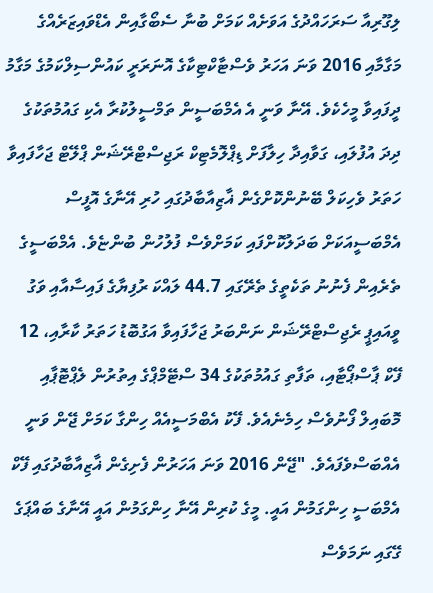ލިގޫރިއާ ސަރަހައްދުގެ އަވަށެއް ކަމަށް ބުނާ ސެބޯގާއިން އެޑްވައިޒަރެއްގެ މަގާމާއި 2016 ވަނަ އަހަރު ވެސްޓާކްޓިކާގެ އޮނަރަރީ ކައުންސިލްކަމުގެ މަގާމު ދީފައިވާ މީހެކެވެ. އޭނާ ވަނީ އެ އެމްބަސީން ތަމްސީލުކުރާ އެކި ގައުމުތަކުގެ ދިދަ އުފުލައި، ގަވާއިދާ ހިލާފަށް ޑިޕްލޮމެޓިކް ރަޖިސްޓްރޭޝަން ޕްލޭޓް ޖަހާފައިވާ ހަތަރު ވެހިކަލް ބޭނުންކޮށްގެން ޣާޒިއާބާދުގައި ހުރި އޭނާގެ އޮފީސް އެމްބަސީއަކަށް ބަދަލުކޮށްފައި ކަމަށްވެސް ފުލުހުން ބުންޏެވެ. އެމްބަސީގެ ތެރެއިން ފެނުނު ތަކެތީގެ ތެރޭގައި 44.7 ލައްކަ ރުފިޔާގެ ފައިސާއާއި ވަގު ވީއައިޕީ ރެޖިސްޓްރޭޝަން ނަންބަރު ޖަހާފައިވާ އަގުބޮޑު ހަތަރު ކާރާއި، 12 ފޭކް ޕާސްޕޯޓާއި، ތަފާތި ގައުމުތަކުގެ 34 ސްޓޭމްޕްގެ އިތުރުން ލެޕްޓޮޕާއި މޮބައިލް ފޯނުވެސް ހިމެނެއެވެ. ފޭކު އެބްމަސީއެއް ހިންގާ ކަމަށް ޖޭން ވަނީ އެއްބަސްވެފައެވެ. "ޖޭން 2016 ވަނަ އަހަރުން ފެށިގެން ޣާޒިއާބާދުގައި ފޭކް އެމްބަސީ ހިންގަމުން އައީ. މީގެ ކުރިން އޭނާ ހިންގަމުން އައީ އޭނާގެ ބައްޕަގެ ގޭގައި ނަމަވެސް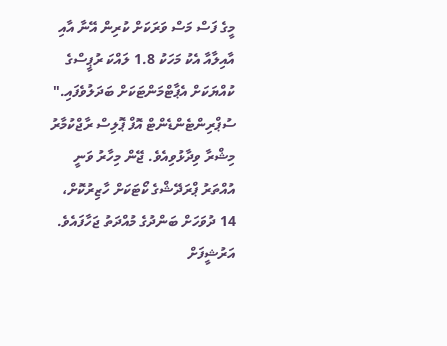މީގެ ފަސް މަސް ވަރަކަށް ކުރިން އޭނާ އާއި އާއިލާއާ އެކު މަހަކު 1.8 ލައްކަ ރުޕީސްގެ ކުއްޔަކަށް އެޕާޓްމަންޓަކަށް ބަދަލުވެފައި." ސުޕްރިންޓެންޑެންޓް އޮފް ޕޮލިސް ރާޖްކުމާރު މިޝްރާ ވިދާޅުވިއެވެ. ޖޭން މިހާރު ވަނީ އުއްތަރު ޕްރަދޭޝްގެ ކޯޓަކަށް ހާޒިރުކޮށް، 14 ދުވަހަށް ބަންދުގެ މުއްދަތު ޖަހާފައެވެ.
އަރުޝީފަށް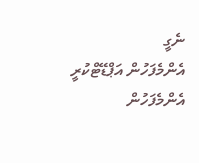ނެގީ
އެންމެފަހުން އަޕްޑޭޓްކުރީ
އެންމެފަހުން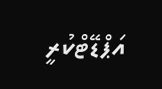އަޕްޑޭޓްކުރީ